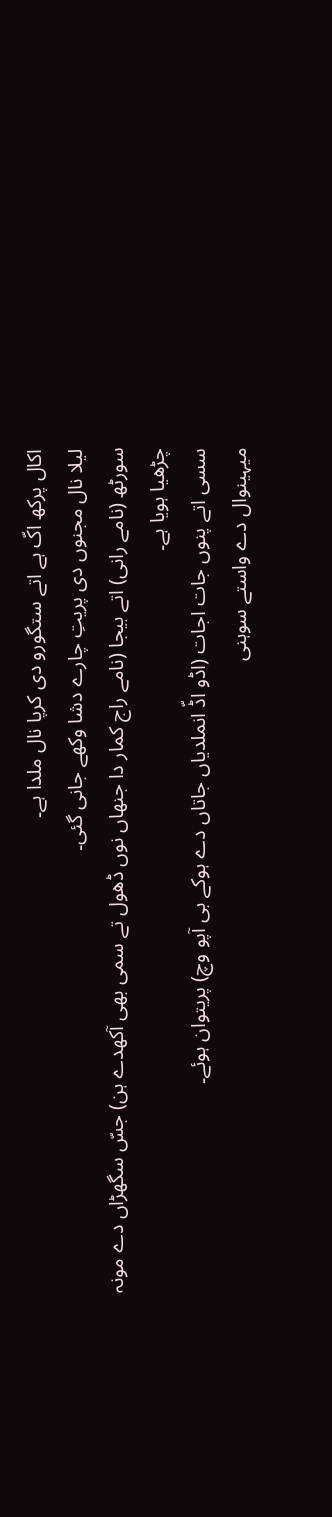اکال پرکھ اکّ ہے اتے ستگورو دی کرپا نال ملدا ہے۔
لیلا نال مجنوں دی پریتِ چارے دشا وکھے جانی گئی۔
سورٹھ (نامے رانی) اتے بیجا (نامے راج کمار دا جنھاں نوں ڈھول تے سمی بھی آکھدے ہن) جسّ سگھڑاں دے مونہ چڑھیا ہویا ہے۔
سسی اتے پنوں جات اجات (اڈو اڈّ انملدیاں جاتاں دے ہوکے بی آپو وچ) پریتوان ہوئے۔
میہینوال دے واستے سوہنی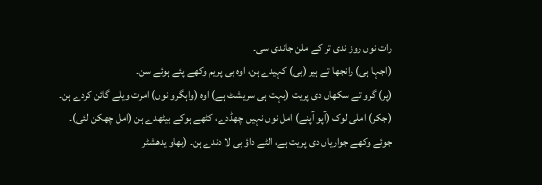رات نوں روز ندی تر کے ملن جاندی سی۔
(اجہا ہی) رانجھا تے ہیر (بی) کہیدے ہن، اوہ بی پریم وکھے پئے ہوئے سن۔
(پر) گرو تے سکھاں دی پریت (بہت ہی سریشٹ ہے) اوہ (واہگرو نوں) امرت ویلے گائن کردے ہن۔
(جکر) املی لوک (آپو آپنے) امل نوں نہیں چھڈدے، کٹھے ہوکے بیٹھدے ہن (امل چھکن لئی)۔
جوئے وکھے جواریاں دی پریت ہے، الٹے داؤ بی لا دندے ہن۔ (بھاو یدھشٹر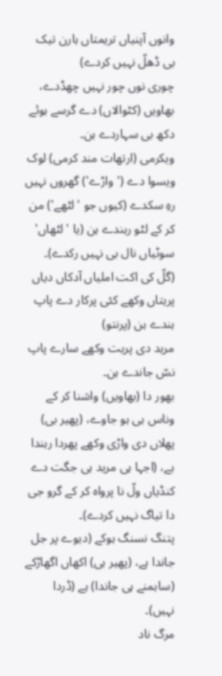وانوں آپنیاں تریمتاں ہارن تیک بی ڈھلّ نہیں کردے)
چوری نوں چور نہیں چھڈدے، بھاویں (کٹوالاں) دے گرسے ہوئے دکھ بی سہاردے ہن۔
ویکرمی (ارتھات مند کرمی) لوک ویسوا دے ('واڑے') گھروں نہیں رہِ سکدے (کیوں جو 'لٹھے') من کر کے لٹو رہندے ہن (یا 'لٹھاں' سوٹیاں نال بی نہیں رکدے)۔
(گلّ کی اکت املیاں آدکاں دیاں پریتاں وکھے کئی پرکار دے پاپ ہندے ہن (پرنتو)
مرید دی پریت وکھے سارے پاپ نسّ جاندے ہن۔
بھور دا (بھاویں) واشنا کر کے وناس ہی ہو جاوے، (پھیر بی) پھلاں دی واڑی وکھے پھردا رہندا ہے، (اجہا ہی مرید بی جگت دے کنڈیاں ولّ نا پرواہ کر کے گرو جی دا تیاگ نہیں کردے)۔
پتنگ نسنگ ہوکے (دیوے پر جل جاندا ہے، (پھیر بی) اکھاں اگھاڑکے (ساہمنے ہی جاندا) ہے (ڈردا نہیں)۔
مرگ ناد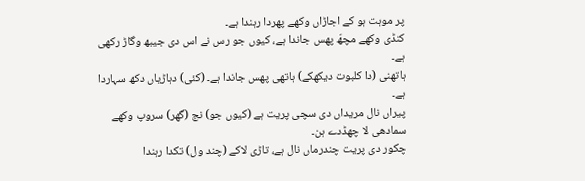پر موہت ہو کے اجاڑاں وکھے پھردا رہندا ہے۔
کنڈی وکھے مچھّ پھس جاندا ہے، کیوں جو رس نے اس دی جیبھ وگاڑ رکھی ہے۔
ہاتھنی (دا کلبوت دیکھکے) ہاتھی پھس جاندا ہے۔ (کئی) دہاڑیاں دکھ سہاردا ہے۔
پیراں نال مریداں دی سچی پریت ہے (کیوں جو) نج (گھر) سروپ وکھے سمادھی لا چھڈدے ہن۔
چکور دی پریت چندرماں نال ہے، تاڑی لاکے (چند ول) تکدا رہندا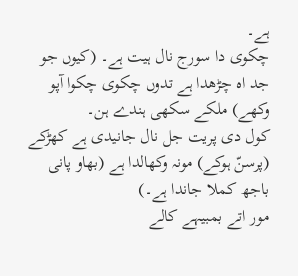ہے۔
چکوی دا سورج نال ہیت ہے۔ (کیوں جو جد اہ چڑھدا ہے تدوں چکوی چکوا آپو وکھے) ملکے سکھی ہندے ہن۔
کول دی پریت جل نال جانیدی ہے کھڑکے (پرسنّ ہوکے) مونہ وکھالدا ہے (بھاو پانی باجھ کملا جاندا ہے۔)
مور اتے بمبیہے کالے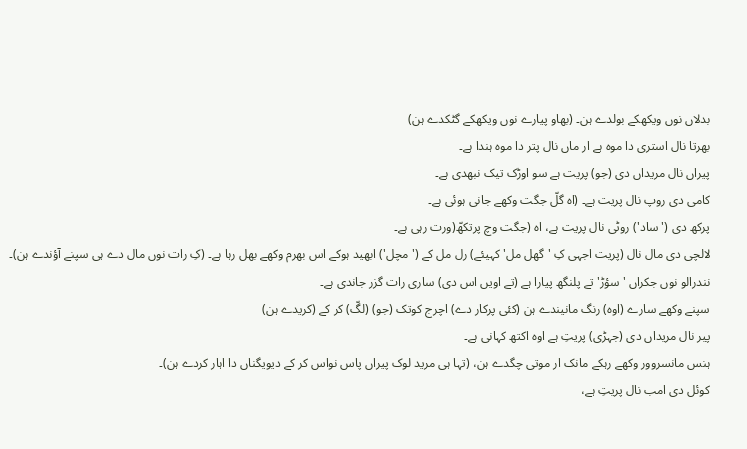بدلاں نوں ویکھکے بولدے ہن۔ (بھاو پیارے نوں ویکھکے گٹکدے ہن)
بھرتا نال استری دا موہ ہے ار ماں نال پتر دا موہ ہندا ہے۔
پیراں نال مریداں دی (جو) پریت ہے سو اوڑک تیک نبھدی ہے۔
کامی دی روپ نال پریت ہے۔ (اہ گلّ جگت وکھے جانی ہوئی ہے۔
پرکھ دی ('ساد') روٹی نال پریت ہے، اہ (جگت وچ پرتکھّ(ورت رہی ہے۔
لالچی دی مال نال (پریت اجہی کِ 'گھل مل' کہیئے) رل مل کے ('مچل') ابھید ہوکے اس بھرم وکھے بھل رہا ہے۔ (کِ رات نوں مال دے ہی سپنے آؤندے ہن)۔
نندرالو نوں جکراں 'سؤڑ' تے پلنگھ پیارا ہے (تے اویں اس دی) ساری رات گزر جاندی ہے۔
سپنے وکھے سارے (اوہ) رنگ مانیندے ہن (کئی پرکار دے) اچرج کوتک (جو) (لگّ) کر کے (کریدے ہن)
پیر نال مریداں دی (جہڑی) پریتِ ہے اوہ اکتھ کہانی ہے۔
ہنس مانسروور وکھے رہکے مانک ار موتی چگدے ہن، (تہا ہی مرید لوک پیراں پاس نواس کر کے دیویگناں دا اہار کردے ہن)۔
کوئل دی امب نال پریتِ ہے،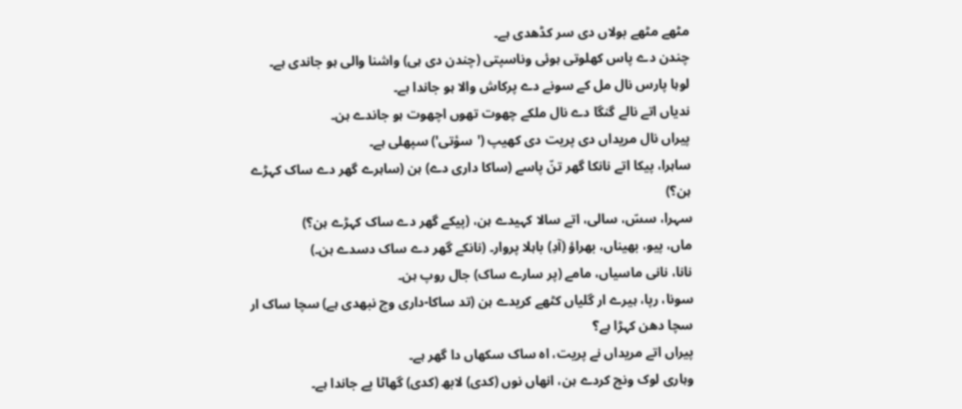مٹھے مٹھے بولاں دی سر کڈھدی ہے۔
چندن دے پاس کھلوتی ہوئی وناسپتی (چندن دی ہی) واشنا والی ہو جاندی ہے۔
لوہا پارس نال مل کے سونے دے پرکاش والا ہو جاندا ہے۔
ندیاں اتے نالے گنگا دے نال ملکے چھوت تھوں اچھوت ہو جاندے ہن۔
پیراں نال مریداں دی پریت دی کھیپ ('سؤتی') سپھلی ہے۔
ساہرا، پیکا اتے نانکا گھر تنّ پاسے (ساکا داری دے) ہن (ساہرے گھر دے ساک کہڑے ہن؟)
سہرا، سسّ، سالی، اتے سالا کہیدے ہن، (پیکے گھر دے ساک کہڑے ہن؟)
ماں، پیو، بھیناں، بھراؤ (آدِ) باہلا پروار۔ (نانکے گھر دے ساک دسدے ہن۔)
نانا، نانی ماسیاں، مامے (پر سارے ساک) جال روپ ہن۔
سونا، رپا، ہیرے ار گلیاں کٹھے کریدے ہن (تد ساکا-داری وچ نبھدی ہے) سچا ساک ار سچا دھن کہڑا ہے؟
پیراں اتے مریداں نے پریت، اہ ساک سکھاں دا گھر ہے۔
وہاری لوک ونج کردے ہن، انھاں نوں (کدی) لابھ (کدی) گھاٹا پے جاندا ہے۔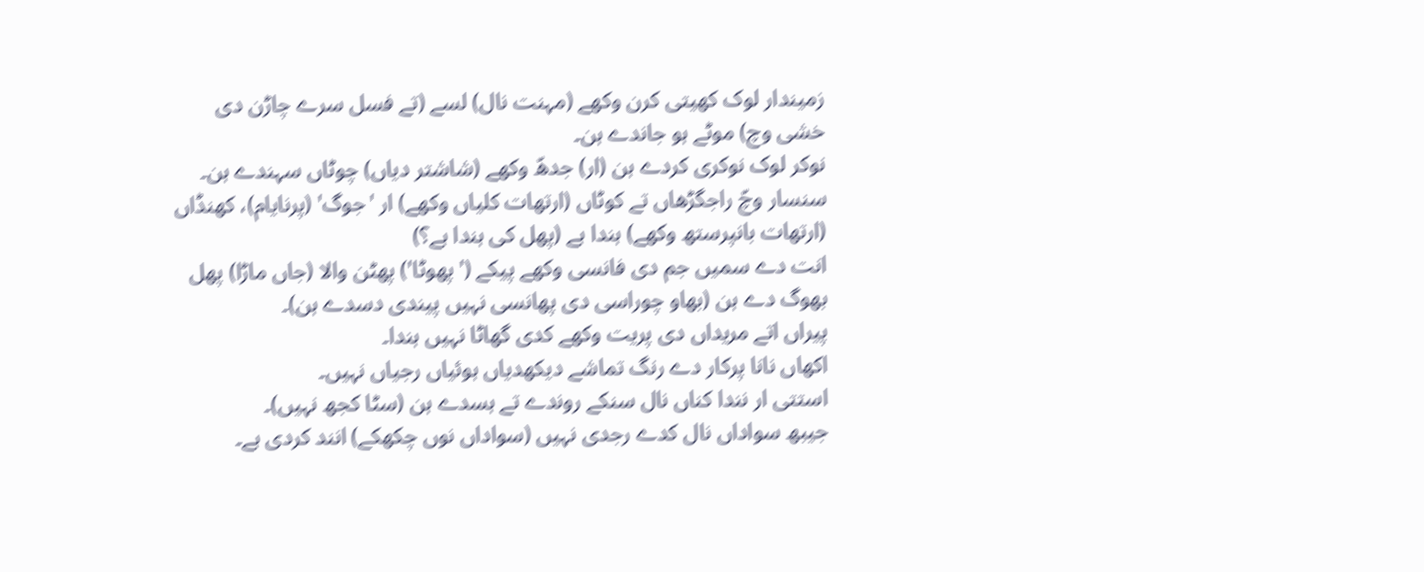زمیندار لوک کھیتی کرن وکھے (مہنت نال) لسے (تے فسل سرے چاڑن دی خشی وچ) موٹے ہو جاندے ہن۔
نوکر لوک نوکری کردے ہن (ار) جدھّ وکھے (شاشتر دیاں) چوٹاں سہندے ہن۔
سنسار وچّ راجگڑھاں تے کوٹاں (ارتھات کلیاں وکھے) ار 'جوگ' (پرنایام)، کھنڈاں (ارتھات بانپرستھ وکھے) ہندا ہے (پھل کی ہندا ہے؟)
انت دے سمیں جم دی فانسی وکھے پیکے ('پھوٹا') پھٹن والا (جاں ماڑا) پھل بھوگ دے ہن (بھاو چوراسی دی پھانسی نہیں پیندی دسدے ہن)۔
پیراں اتے مریداں دی پریت وکھے کدی گھاٹا نہیں ہندا۔
اکھاں نانا پرکار دے رنگ تماشے دیکھدیاں ہوئیاں رجیاں نہیں۔
استتی ار نندا کناں نال سنکے روندے تے ہسدے ہن (سٹا کجھ نہیں)۔
جیبھ سواداں نال کدے رجدی نہیں (سواداں نوں چکھکے) انند کردی ہے۔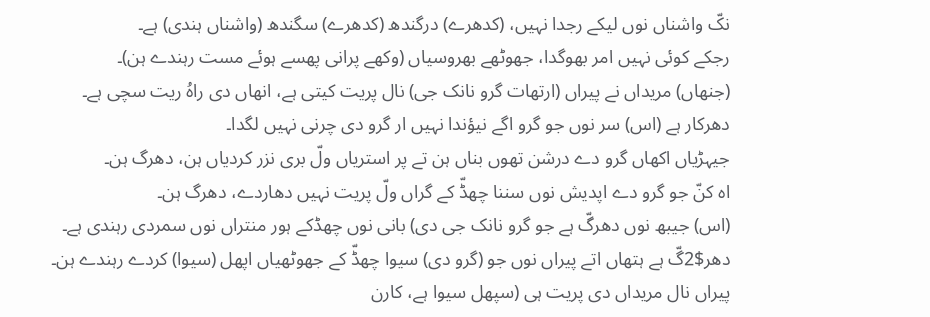نکّ واشناں نوں لیکے رجدا نہیں، (کدھرے) درگندھ (کدھرے) سگندھ (واشناں ہندی) ہے۔
رجکے کوئی نہیں امر بھوگدا، جھوٹھے بھروسیاں (وکھے پرانی پھسے ہوئے مست رہندے ہن)۔
(جنھاں) مریداں نے پیراں (ارتھات گرو نانک جی) نال پریت کیتی ہے، انھاں دی راہُ ریت سچی ہے۔
دھرکار ہے (اس) سر نوں جو گرو اگے نیؤندا نہیں ار گرو دی چرنی نہیں لگدا۔
جیہڑیاں اکھاں گرو دے درشن تھوں بناں ہن تے پر استریاں ولّ بری نزر کردیاں ہن، دھرگ ہن۔
اہ کنّ جو گرو دے اپدیش نوں سننا چھڈّ کے گراں ولّ پریت نہیں دھاردے، دھرگ ہن۔
(اس) جیبھ نوں دھرگّ ہے جو گرو نانک جی دی) بانی نوں چھڈکے ہور منتراں نوں سمردی رہندی ہے۔
دھر$2گّ ہے ہتھاں اتے پیراں نوں جو (گرو دی) سیوا چھڈّ کے جھوٹھیاں اپھل (سیوا) کردے رہندے ہن۔
پیراں نال مریداں دی پریت ہی (سپھل سیوا ہے، کارن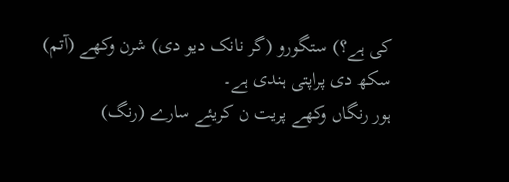کی ہے؟) ستگورو (گر نانک دیو دی) شرن وکھے (آتم) سکھ دی پراپتی ہندی ہے۔
ہور رنگاں وکھے پریت ن کریئے سارے (رنگ)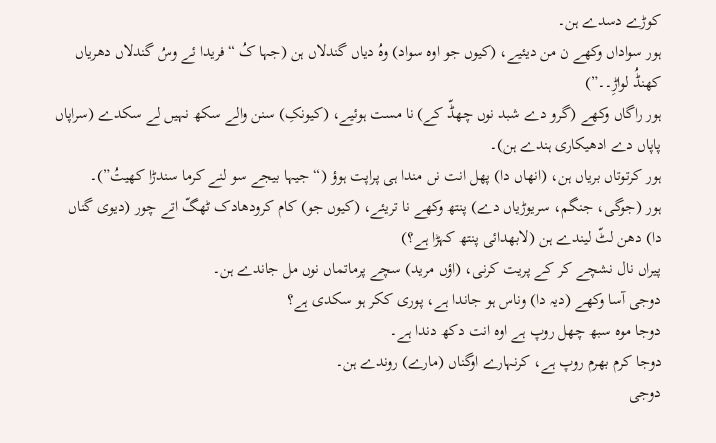کوڑے دسدے ہن۔
ہور سواداں وکھے ن من دیئیے، (کیوں جو اوہ سواد) وہُ دیاں گندلاں ہن (جہا کُ “فریدا ئے وسُ گندلاں دھریاں کھنڈُ لواڑِ۔۔”)
ہور راگاں وکھے (گرو دے شبد نوں چھڈّ کے) نا مست ہوئیے، (کیونکِ) سنن والے سکھ نہیں لے سکدے (سراپاں پاپاں دے ادھیکاری ہندے ہن)۔
ہور کرتوتاں بریاں ہن، (انھاں دا) پھل انت نں مندا ہی پراپت ہوؤ (“جیہا بیجے سو لنے کرما سندڑا کھیتُ”)۔
ہور (جوگی، جنگم، سریوڑیاں دے) پنتھ وکھے نا تریئے، (کیوں جو) کام کرودھادک ٹھگّ اتے چور (دیوی گناں دا) دھن لٹّ لیندے ہن (لابھدائی پنتھ کہڑا ہے؟)
پیراں نال نشچے کر کے پریت کرنی، (اؤں مرید) سچے پرماتماں نوں مل جاندے ہن۔
دوجی آسا وکھے (دیہ دا) وناس ہو جاندا ہے، پوری ککر ہو سکدی ہے؟
دوجا موہ سبھ چھل روپ ہے اوہ انت دکھ دندا ہے۔
دوجا کرم بھرم روپ ہے، کرنہارے اوگناں (مارے) روندے ہن۔
دوجی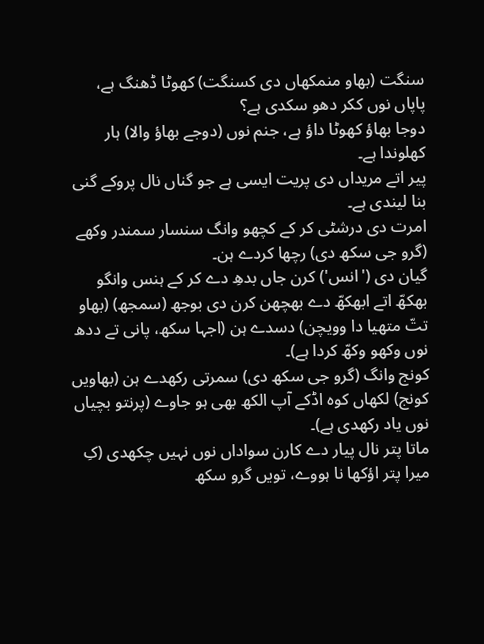سنگت (بھاو منمکھاں دی کسنگت) کھوٹا ڈھنگ ہے، پاپاں نوں ککر دھو سکدی ہے؟
دوجا بھاؤ کھوٹا داؤ ہے، جنم نوں (دوجے بھاؤ والا) ہار کھلوندا ہے۔
پیر اتے مریداں دی پریت ایسی ہے جو گناں نال پروکے گنی بنا لیندی ہے۔
امرت دی درشٹی کر کے کچھو وانگ سنسار سمندر وکھے (گرو جی سکھ دی) رچھا کردے ہن۔
گیان دی ('انس') کرن جاں بدھِ دے کر کے ہنس وانگو بھکھّ اتے ابھکھّ دے بھچھن کرن دی بوجھ (سمجھ) (بھاو تتّ متھیا دا وویچن) دسدے ہن (اجہا سکھ، پانی تے ددھ نوں وکھو وکھّ کردا ہے)۔
کونج وانگ (گرو جی سکھ دی) سمرتی رکھدے ہن (بھاویں کونج) لکھاں کوہ اڈکے آپ الکھ بھی ہو جاوے (پرنتو بچیاں نوں یاد رکھدی ہے)۔
ماتا پتر نال پیار دے کارن سواداں نوں نہیں چکھدی (کِ میرا پتر اؤکھا نا ہووے، تویں گرو سکھ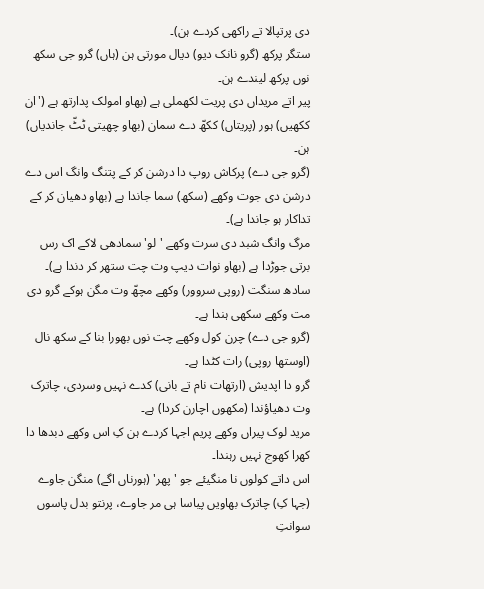دی پرتپالا تے راکھی کردے ہن)۔
ستگر پرکھ (گرو نانک دیو) دیال مورتی ہن (ہاں) گرو جی سکھ نوں پرکھ لیندے ہن۔
پیر اتے مریداں دی پریت لکھملی ہے (بھاو امولک پدارتھ ہے ('ان ککھیں) ہور (پریتاں) ککھّ دے سمان (بھاو چھیتی ٹٹّ جاندیاں) ہن۔
(گرو جی دے) پرکاش روپ دا درشن کر کے پتنگ وانگ اس دے درشن دی جوت وکھے (سکھ) سما جاندا ہے (بھاو دھیان کر کے تداکار ہو جاندا ہے)۔
مرگ وانگ شبد دی سرت وکھے 'لو' سمادھی لاکے اک رس برتی جوڑدا ہے (بھاو نوات دیپ وت چت ستھر کر دندا ہے)۔
سادھ سنگت (روپی سروور) وکھے مچھّ وت مگن ہوکے گرو دی مت وکھے سکھی ہندا ہے۔
(گرو جی دے) چرن کول وکھے چت نوں بھورا بنا کے سکھ نال (اوستھا روپی) رات کٹدا ہے۔
گرو دا اپدیش (ارتھات نام تے بانی) کدے نہیں وسردی، چاترک وت دھیاؤندا (مکھوں اچارن کردا) ہے۔
مرید لوک پیراں وکھے پریم اجہا کردے ہن کِ اس وکھے دبدھا دا کھرا کھوج نہیں رہندا۔
اس داتے کولوں نا منگیئے جو 'پھر' (ہورناں اگے) منگن جاوے (جہا کِ) چاترک بھاویں پیاسا ہی مر جاوے، پرنتو بدل پاسوں سوانتِ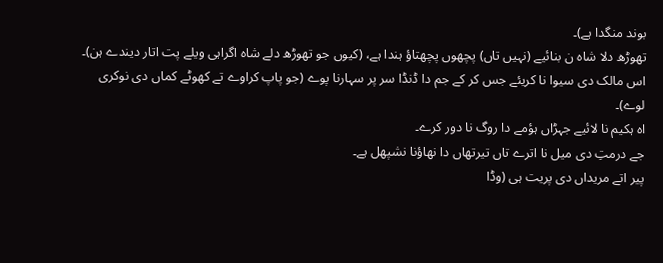بوند منگدا ہے)۔
تھوڑھ دلا شاہ ن بنائیے (نہیں تاں) پچھوں پچھتاؤ ہندا ہے، (کیوں جو تھوڑھ دلے شاہ اگراہی ویلے پت اتار دیندے ہن)۔
اس مالک دی سیوا نا کریئے جس کر کے جم دا ڈنڈا سر پر سہارنا پوے (جو پاپ کراوے تے کھوٹے کماں دی نوکری لوے)۔
اہ ہکیم نا لائیے جہڑاں ہؤمے دا روگ نا دور کرے۔
جے درمتِ دی میل نا اترے تاں تیرتھاں دا نھاؤنا نشپھل ہے۔
پیر اتے مریداں دی پریت ہی (وڈا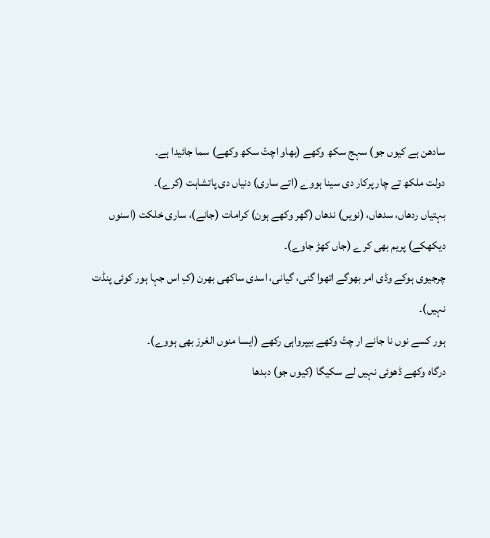سادھن ہے کیوں جو) سہج سکھ وکھے (بھاو اچتّ سکھ وکھے) سما جائیدا ہے۔
دولت ملکھ تے چار پرکار دی سینا ہووے (اتے ساری) دنیاں دی پاتشاہت (کرے)۔
بہتیاں ردھاں، سدھاں، (نویں) ندھاں (گھر وکھے ہون) کرامات (جانے)، ساری خلکت (اسنوں دیکھکے) پریم بھی کرے (جاں کھڑ جاوے)۔
چرجیوی ہوکے وڈی امر بھوگے اتھوا گنی، گیانی، اسدی ساکھی بھرن (کِ اس جہا ہور کوئی پنڈت نہیں)۔
ہور کسے نوں نا جانے ار چتّ وکھے بیپرواہی رکھے (ایسا منوں الغرز بھی ہووے)۔
درگاہ وکھے ڈھوئی نہیں لے سکیگا (کیوں جو) دبدھا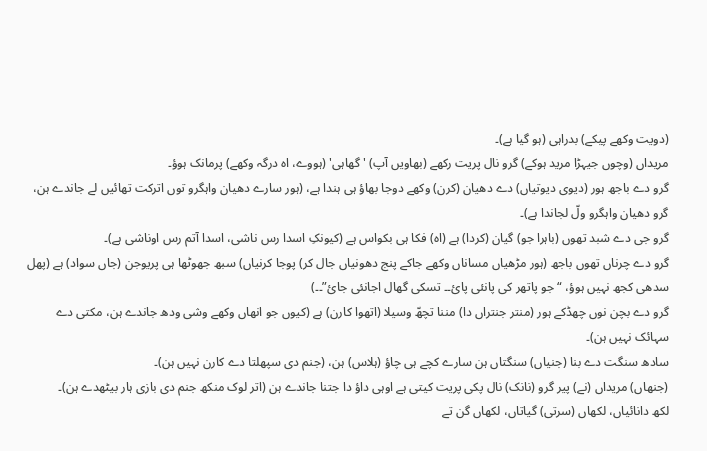(دویت وکھے پیکے) بدراہی (ہو گیا ہے)۔
مریداں (وچوں جیہڑا مرید ہوکے) گرو نال پریت رکھے (بھاویں آپ) 'گھاہی' (ہووے، اہ درگہ وکھے) پرمانک ہوؤ۔
گرو دے باجھ ہور (دیوی دیوتیاں) دے دھیان (کرن) وکھے دوجا بھاؤ ہی ہندا ہے، (ہور سارے دھیان واہگرو توں اترکت تھائیں لے جاندے ہن، گرو دھیان واہگرو ولّ لجاندا ہے)۔
گرو جی دے شبد تھوں (باہرا جو) گیان (کردا) ہے (اہ) فکا ہی بکواس ہے (کیونکِ اسدا رس ناشی، اسدا آتم رس اوناشی ہے)۔
گرو دے چرناں تھوں باجھ (ہور مڑھیاں مساناں وکھے جاکے پنج دھونیاں جال کر) پوجا کرنیاں) سبھ جھوٹھا ہی پریوجن (جاں سواد) ہے (پھل سدھی کجھ نہیں ہوؤ، “جو پاتھر کی پانئی پائ۔۔ تسکی گھال اجانئی جائ”۔۔)
گرو دے بچن نوں چھڈکے ہور (منتر جنتراں دا) مننا تچھّ وسیلا (اتھوا کارن) ہے (کیوں جو انھاں وکھے وشی ودھ جاندے ہن، مکتی دے سہائک نہیں ہن)۔
سادھ سنگت دے بنا (جنیاں) سنگتاں ہن سارے کچے ہی چاؤ (ہلاس) ہن، (جنم دی سپھلتا دے کارن نہیں ہن)۔
(جنھاں) مریداں (نے) پیر گرو (نانک) نال پکی پریت کیتی ہے اوہی داؤ دا جتنا جاندے ہن (اتر لوک منکھ جنم دی بازی ہار بیٹھدے ہن)۔
لکھ دانائیاں، لکھاں (سرتی) گیاتاں، لکھاں گن تے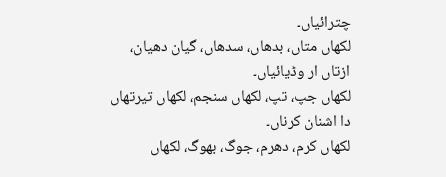چترائیاں۔
لکھاں متاں، بدھاں، سدھاں، گیان دھیان، ازتاں ار وڈیائیاں۔
لکھاں جپ، تپ، لکھاں سنجم، لکھاں تیرتھاں دا اشنان کرناں۔
لکھاں کرم، دھرم، جوگ، بھوگ، لکھاں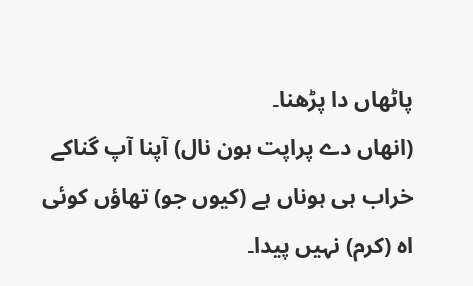پاٹھاں دا پڑھنا۔
(انھاں دے پراپت ہون نال) آپنا آپ گناکے خراب ہی ہوناں ہے (کیوں جو) تھاؤں کوئی اہ (کرم) نہیں پیدا۔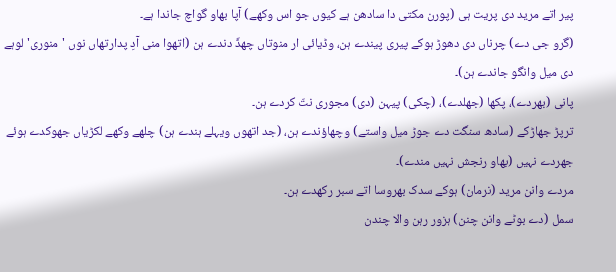پیر اتے مرید دی پریت ہی (پورن مکتی دا سادھن ہے کیوں جو اس وکھے) آپا بھاو گواچ جاندا ہے۔
(گرو جی دے) چرناں دی دھوڑ ہوکے پیری پیندے ہن، وڈیائی ار منوتاں چھڈّ دندے ہن (اتھوا منی آدِ پدارتھاں نوں 'منوری' لوہے دی میل وانگو جاندے ہن)۔
پانی (بھردے)، پکھا (جھلدے)، (چکی) پیہن (دی) مجوری نتّ کردے ہن۔
ترپڑ جھاڑکے (سادھ سنگت دے جوڑ میل واستے) وچھاؤندے ہن، (جد اتھوں ویہلے ہندے ہن) چلھے وکھے لکڑیاں جھوکدے ہوئے جھردے نہیں (بھاو رنجش نہیں مندے)۔
مردے وانن مرید (نرمان) ہوکے سدک بھروسا اتے سبر رکھدے ہن۔
سمل (دے بوٹے وانن چنن) ہزور رہن والا چندن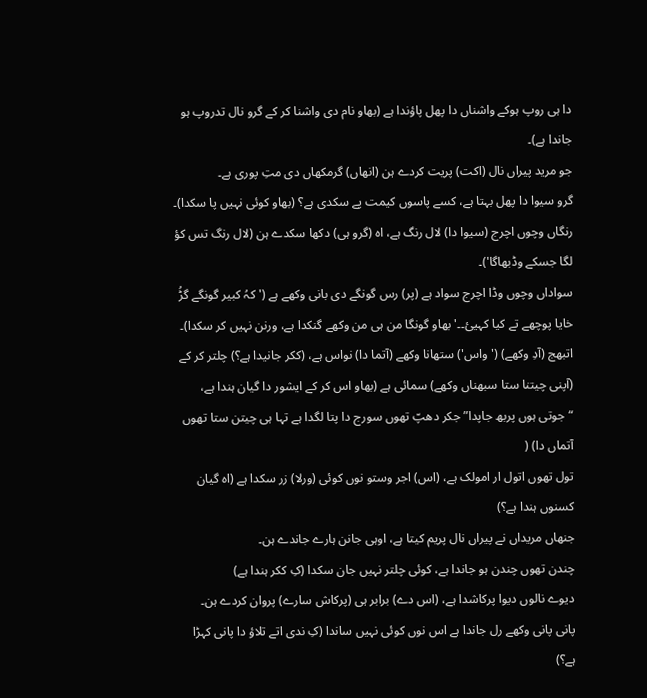دا ہی روپ ہوکے واشناں دا پھل پاؤندا ہے (بھاو نام دی واشنا کر کے گرو نال تدروپ ہو جاندا ہے)۔
جو مرید پیراں نال (اکت) پریت کردے ہن (انھاں) گرمکھاں دی متِ پوری ہے۔
گرو سیوا دا پھل بہتا ہے، کسے پاسوں کیمت پے سکدی ہے؟ (بھاو کوئی نہیں پا سکدا)۔
رنگاں وچوں اچرج (سیوا دا) لال رنگ ہے، اہ (گرو ہی) دکھا سکدے ہن (لال رنگ تس کؤ لگا جسکے وڈبھاگا')۔
سواداں وچوں وڈا اچرج سواد ہے (پر) رس گونگے دی بانی وکھے ہے ('کہُ کبیر گونگے گڑُ خایا پوچھے تے کیا کہیئ۔۔' بھاو گونگا من ہی من وکھے گنکدا ہے، ورنن نہیں کر سکدا)۔
اتبھج (آدِ وکھے) ('واس') ستھانا وکھے (آتما دا) نواس ہے، (ککر جانیدا ہے؟) چلتر کر کے (آپنی چیتنا ستا سبھناں وکھے) سمائی ہے (بھاو اس کر کے ایشور دا گیان ہندا ہے، “جوتی ہوں پربھ جاپدا” جکر دھپّ تھوں سورج دا پتا لگدا ہے تہا ہی چیتن ستا تھوں آتماں دا) (
تول تھوں اتول ار امولک ہے، (اس) اجر وستو نوں کوئی (ورلا) زر سکدا ہے (اہ گیان کسنوں ہندا ہے؟)
جنھاں مریداں نے پیراں نال پریم کیتا ہے، اوہی جانن ہارے جاندے ہن۔
چندن تھوں چندن ہو جاندا ہے، کوئی چلتر نہیں جان سکدا (کِ ککر ہندا ہے)
دیوے نالوں دیوا پرکاشدا ہے، (اس دے) برابر ہی (پرکاش سارے) پروان کردے ہن۔
پانی پانی وکھے رل جاندا ہے اس نوں کوئی نہیں ساندا (کِ ندی اتے تلاؤ دا پانی کہڑا ہے؟)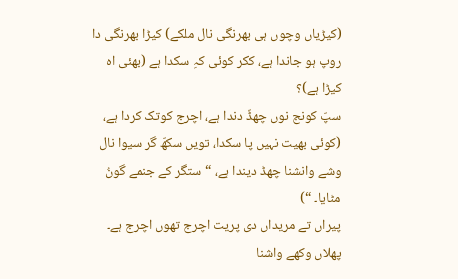(کیڑیاں وچوں ہی بھرنگی نال ملکے) کیڑا بھرنگی دا روپ ہو جاندا ہے، ککر کوئی کہِ سکدا ہے (بھئی اہ کیڑا ہے)؟
سپّ کونج نوں چھڈّ دندا ہے، اچرج کوتک کردا ہے، (کوئی بھیت نہیں پا سکدا، تویں سکھّ گر سیوا نال وشے وانشنا چھڈ دیندا ہے، “ستگر کے جنمے گونُ مٹایا۔ “)
پیراں تے مریداں دی پریت اچرج تھوں اچرج ہے۔
پھلاں وکھے واشنا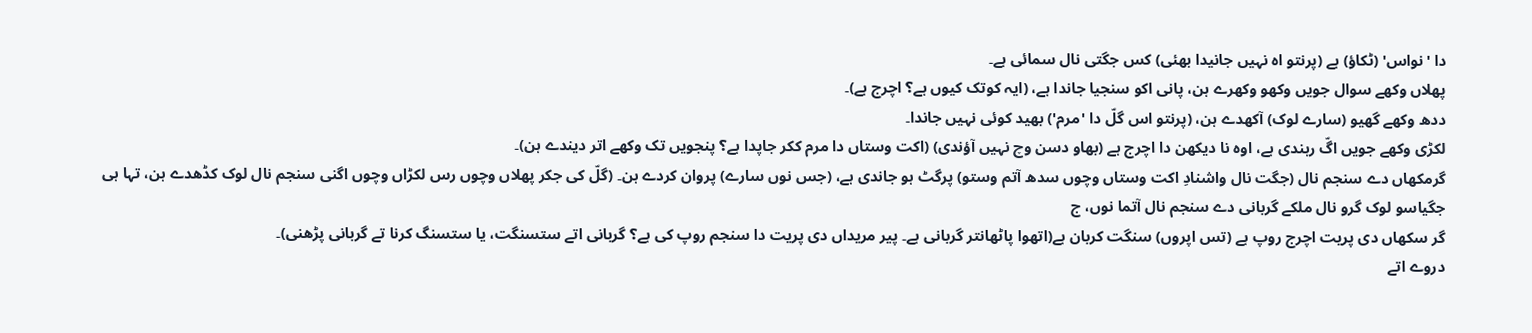دا 'نواس' (ٹکاؤ) ہے (پرنتو اہ نہیں جانیدا بھئی) کس جگتی نال سمائی ہے۔
پھلاں وکھے سوال جویں وکھو وکھرے ہن، پانی اکو سنجیا جاندا ہے، (ایہ کوتک کیوں ہے؟ اچرج ہے)۔
ددھ وکھے گھیو (سارے لوک) آکھدے ہن، (پرنتو اس گلّ دا 'مرم') بھید کوئی نہیں جاندا۔
لکڑی وکھے جویں اگّ رہندی ہے، اوہ نا دیکھن دا اچرج ہے (بھاو دسن وچ نہیں آؤندی) (اکت وستاں دا مرم ککر جاپدا ہے؟ پنجویں تک وکھے اتر دیندے ہن)۔
گرمکھاں دے سنجم نال (جگت نال واشنادِ اکت وستاں وچوں سدھ آتم وستو) پرگٹ ہو جاندی ہے، (جس نوں سارے) پروان کردے ہن۔ (گلّ کی جکر پھلاں وچوں رس لکڑاں وچوں اگنی سنجم نال لوک کڈھدے ہن، تہا ہی جگیاسو لوک گرو نال ملکے گربانی دے سنجم نال آتما نوں، ج
گر سکھاں دی پریت اچرج روپ ہے (تس اپروں) سنگت کربان ہے(اتھوا پاٹھانتر گربانی ہے۔ پیر مریداں دی پریت دا سنجم روپ کی ہے؟ گربانی اتے ستسنگت، یا ستسنگ کرنا تے گربانی پڑھنی)۔
دروے اتے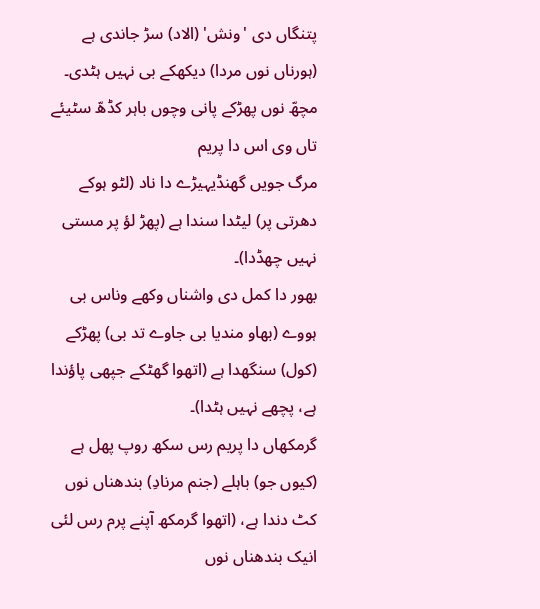پتنگاں دی 'ونش' (الاد) سڑ جاندی ہے (ہورناں نوں مردا) دیکھکے بی نہیں ہٹدی۔
مچھّ نوں پھڑکے پانی وچوں باہر کڈھّ سٹیئے تاں وی اس دا پریم
مرگ جویں گھنڈیہیڑے دا ناد (لٹو ہوکے دھرتی پر) لیٹدا سندا ہے (پھڑ لؤ پر مستی نہیں چھڈدا)۔
بھور دا کمل دی واشناں وکھے وناس بی ہووے (بھاو مندیا بی جاوے تد بی) پھڑکے (کول) سنگھدا ہے (اتھوا گھٹکے جپھی پاؤندا ہے، پچھے نہیں ہٹدا)۔
گرمکھاں دا پریم رس سکھ روپ پھل ہے (کیوں جو) باہلے (جنم مرنادِ) بندھناں نوں کٹ دندا ہے، (اتھوا گرمکھ آپنے پرم رس لئی انیک بندھناں نوں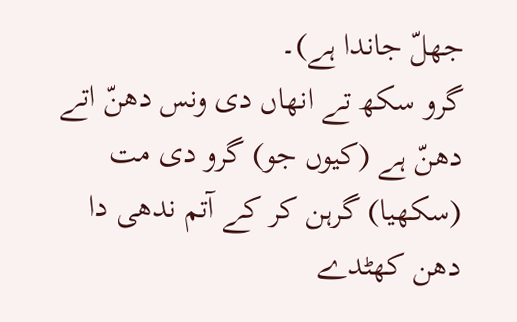جھلّ جاندا ہے)۔
گرو سکھ تے انھاں دی ونس دھنّ اتے دھنّ ہے (کیوں جو) گرو دی مت (سکھیا) گرہن کر کے آتم ندھی دا دھن کھٹدے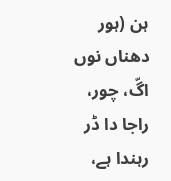ہن (ہور دھناں نوں اگّ، چور، راجا دا ڈر رہندا ہے،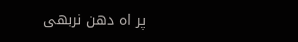پر اہ دھن نربھی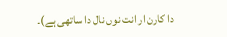دا کارن ار انت نوں نال دا ساتھی ہے)۔